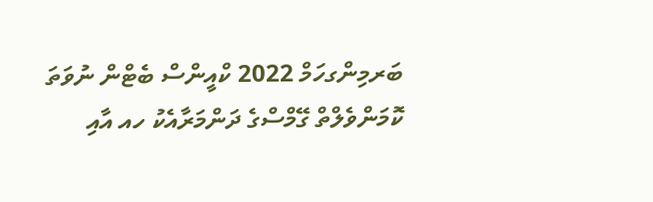ބަރމިންގހަމް 2022 ކްއީންސް ބެޓްން ނުވަތަ ކޮމަންވެލްތް ގޭމްސްގެ ދަންމަރާއެކު ހއ އާއި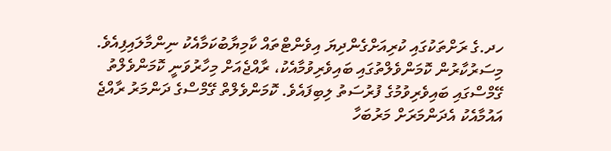ހދ.ގެ ރަށްތަކުގައި ކުރިއަށްގެންދިޔަ އިވެންޓްތައް ކާމިޔާބުކަމާއެކު ނިންމާލައިފިއެވެ.
މިސަރުކާރުން ކޮމަންވެލްތުގައި ބައިވެރިވުމާއެކު، ރާއްޖެއަށް މިހާރުވަނީ ކޮމަންވެލްތު ގޭމްސްގައި ބައިވެރިވުމުގެ ފުރުސަތު ލިބިފައެވެ. ކޮމަންވެލްތް ގޭމްސްގެ ދަންމަރު ރާއްޖެ އައުމާއެކު އެދަންމަރަށް މަރުބަހާ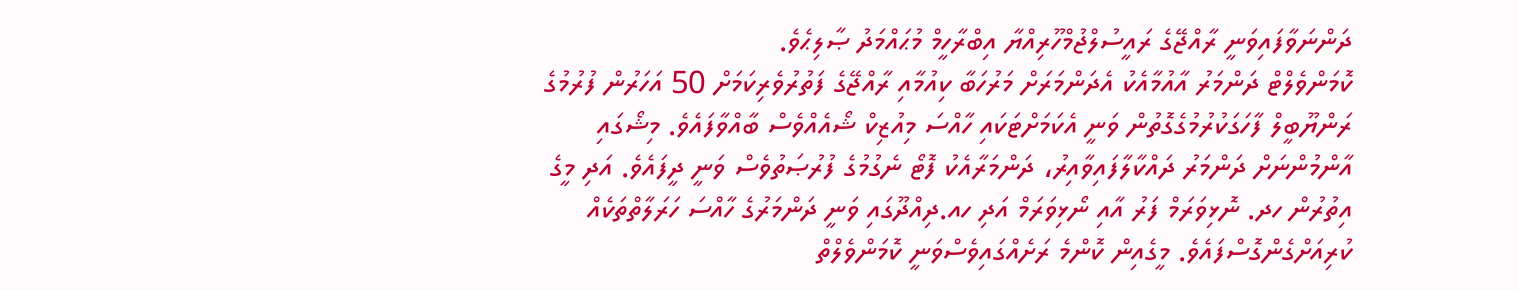ދަންނަވާފައިވަނީ ރާއްޖޭގެ ރައީސުލްޖުމްހޫރިއްޔާ އިބްރާހީމް މުޙައްމަދު ޞާލިޙެވެ.
ކޮމަންވެލްޓް ދަންމަރު އާއުމާއެކު އެދަންމަރަށް މަރުހަބާ ކިއުމާއި ރާއްޖޭގެ ފަތުރުވެރިކަމަށް 50 އަހަރުން ފުރުމުގެ ރަންޔޫބީލް ފާހަގަކުރުމުގެގޮތުން ވަނީ އެކަމަށްޓަކައި ހާއްސަ މިއުޒިކް ޝޯއެއްވެސް ބާއްވާފައެވެ. މިޝޯގައި އާންމުންނަށް ދަންމަރު ދައްކާލާފައިވާއިރު، ދަންމަރާއެކު ފޮޓޯ ނެގުމުގެ ފުރުޞަތުވެސް ވަނީ ދީފައެވެ. އަދި މީގެ އިތުރުން ހދ. ނޮޅިވަރަމް ފަރު އާއި ނޯޅިވަރަމް އަދި ހއ.ދިއްދޫގައި ވަނީ ދަންމަރުގެ ހާއްސަ ހަރަލާތްތަކެއް ކުރިއަށްގެންގޮސްފައެވެ. މީގެއިން ކޮންމެ ރަށެއްގައިވެސްވަނީ ކޮމަންވެލްތް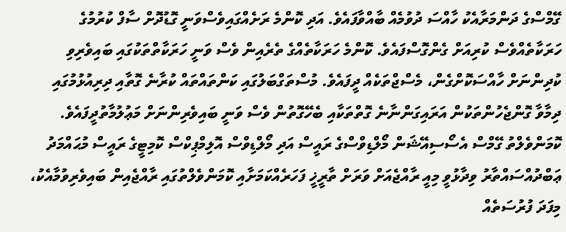ގޭމްސްގެ ދަންމަރާއެކު ހާއްސަ ދުވުމެއް ބާއްވާފައެވެ. އަދި ކޮންމެ ރަށެއްގައިވެސްވަނީ ގޮޑުދޮށް ސާފް ކުރުމުގެ ހަރަކާތެއްވެސް ކުރިއަށް ގެންގޮސްފައެވެ. ކޮންމެ ހަރަކާތެއްގެ ތެރެއިން ވެސް ވަނީ ހަރަކާތްތަކުގައި ބައިވެރިވި ކުދިންނަށް ހާއްސަކޮށްގެން، މެސްޖްތަކެއް ދީފައެވެ. މުސްތަގްބަލުގައި ކަންތައްތައް ކުރާނެ ގޮތާއި ދިރިއުޅުމުގައި ދިމާވާ ގޮންޖެހުންތަކުން އަރައިގަންނާނެ ގޮތްތަކާއި ބެހޭގޮތުން ވެސް ވަނީ ބައިވެރިންނަށް މަޢުލުމާތުދީފައެވެ.
ކޮމަންވެލްތު ގޭމްސް އެސޯސިއޭޝަން މޯލްޑިވްސްގެ ރައީސް އަދި މޯލްޑިވްސް އޮލިމްޕިކްސް ކޮމިޓީގެ ރައީސް މުޙައްމަދު ޢަބްދުއްސައްތާރު ވިދާޅުވީ މިއީ ރާއްޖެއަށް ވަރަށް ތާރީޚީ ފަހަރެއްކަމަށާއި ކޮމަންވެލްތުގައި ރާއްޖެއިން ބައިވެރިވުމާއެކު، މިފަދަ ފުރުސަތެއް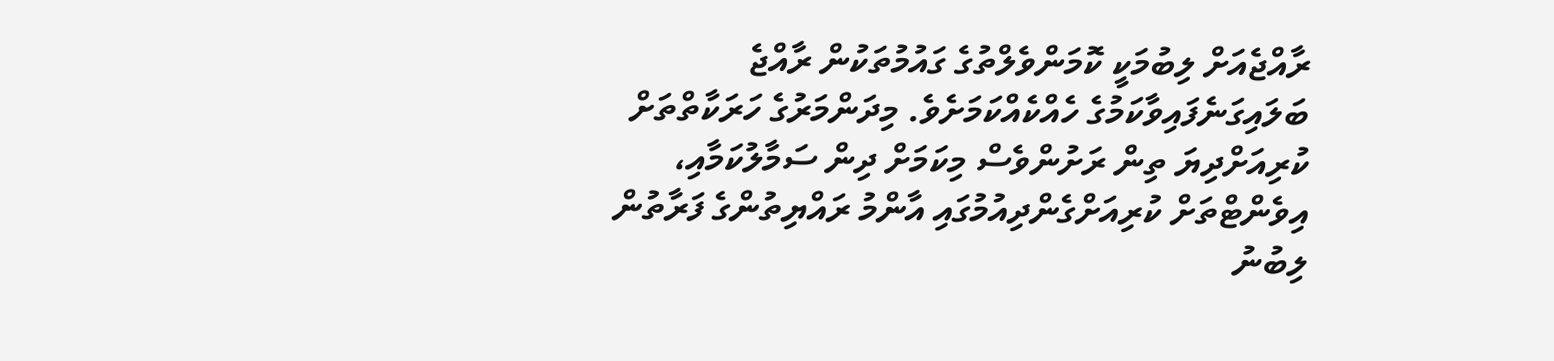ރާއްޖެއަށް ލިބުމަކީ ކޮމަންވެލްތުގެ ގައުމުތަކުން ރާއްޖެ ބަލައިގަނެފައިވާކަމުގެ ހެއްކެއްކަމަށެވެ. މިދަންމަރުގެ ހަރަކާތްތަށް ކުރިއަށްދިޔަ ތިން ރަށުންވެސް މިކަމަށް ދިން ސަމާލުކަމާއި، އިވެންޓްތަށް ކުރިއަށްގެންދިއުމުގައި އާންމު ރައްޔިތުންގެ ފަރާތުން ލިބުނު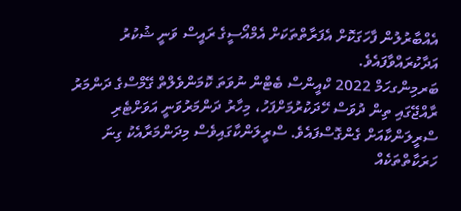އެއްބާރުލުން ފާހަގަކޮށް އެފަރާތްތަކަށް އެމްއޯސީގެ ރައީސް ވަނީ ޝުކުރު އަދާކުރައްވާފައެވެ.
ބަރމިންގހަމް 2022 ކްއީންސް ބެޓްން ނުވަތަ ކޮމަންވެލްތް ގޭމްސްގެ ދަންމަރު ރާއްޖޭގައި ތިން ދުވަސް ހޭދަކުރުމަށްފަހު، މިހާރު ދަންމަރުވަނީ އަވަށްޓެރި ސްރީލަންކާއަށް ގެންގޮސްފައެވެ. ސްރީލަންކާގައިވެސް މިދަންމަރާއެކު ގިނަ ހަރަކާތްތަކެއް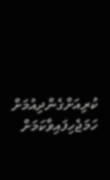ކުރިއަށްގެންދިއުމަށް ހަމަޖެހިފައިވާކަމަށް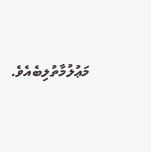މަޢުލުމާތުލިބެއެވެ.